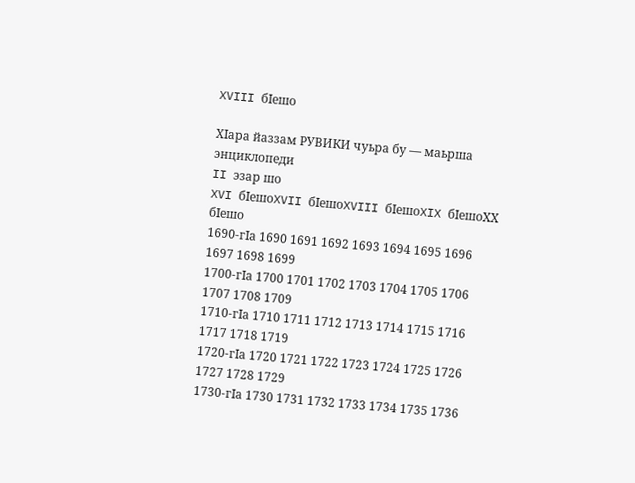XVIII бӀешо

Хӏара йаззам РУВИКИ чуьра бу — маьрша энциклопеди
II эзар шо
XVI бӀешоXVII бӀешоXVIII бӀешоXIX бӀешоXX бӀешо
1690‑гӀа 1690 1691 1692 1693 1694 1695 1696 1697 1698 1699
1700‑гӀа 1700 1701 1702 1703 1704 1705 1706 1707 1708 1709
1710‑гӀа 1710 1711 1712 1713 1714 1715 1716 1717 1718 1719
1720‑гӀа 1720 1721 1722 1723 1724 1725 1726 1727 1728 1729
1730‑гӀа 1730 1731 1732 1733 1734 1735 1736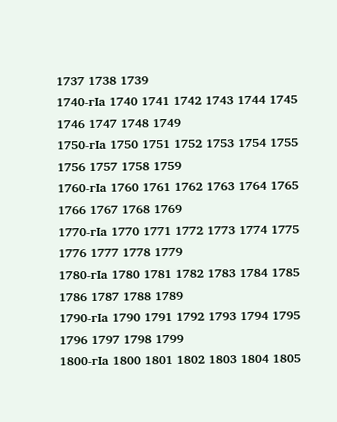1737 1738 1739
1740‑гӀа 1740 1741 1742 1743 1744 1745 1746 1747 1748 1749
1750‑гӀа 1750 1751 1752 1753 1754 1755 1756 1757 1758 1759
1760‑гӀа 1760 1761 1762 1763 1764 1765 1766 1767 1768 1769
1770‑гӀа 1770 1771 1772 1773 1774 1775 1776 1777 1778 1779
1780‑гӀа 1780 1781 1782 1783 1784 1785 1786 1787 1788 1789
1790‑гӀа 1790 1791 1792 1793 1794 1795 1796 1797 1798 1799
1800‑гӀа 1800 1801 1802 1803 1804 1805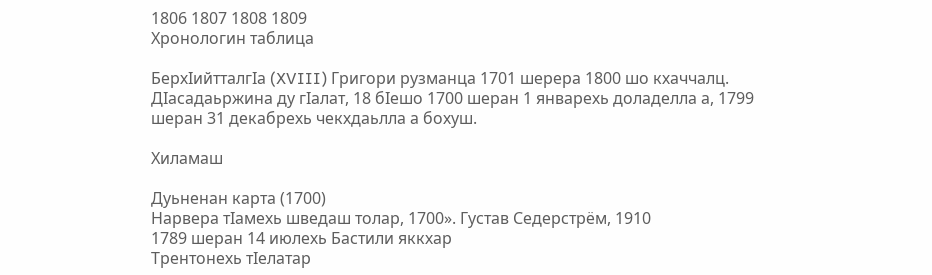1806 1807 1808 1809
Хронологин таблица

БерхӀийтталгӀа (XVIII) Григори рузманца 1701 шерера 1800 шо кхаччалц. ДӀасадаьржина ду гӀалат, 18 бӀешо 1700 шеран 1 январехь доладелла а, 1799 шеран 31 декабрехь чекхдаьлла а бохуш.

Хиламаш

Дуьненан карта (1700)
Нарвера тӀамехь шведаш толар, 1700». Густав Седерстрём, 1910
1789 шеран 14 июлехь Бастили яккхар
Трентонехь тӀелатар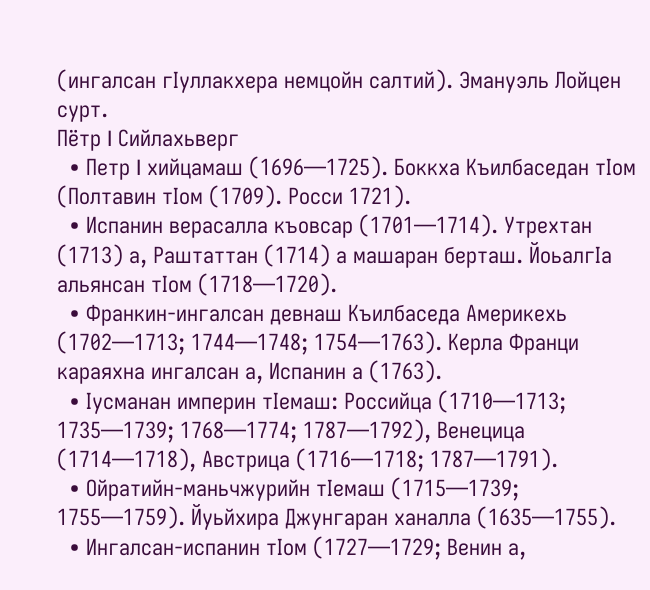(ингалсан гӀуллакхера немцойн салтий). Эмануэль Лойцен сурт.
Пётр I Сийлахьверг
  • Петр I хийцамаш (1696—1725). Боккха Къилбаседан тӀом (Полтавин тӀом (1709). Росси 1721).
  • Испанин верасалла къовсар (1701—1714). Утрехтан (1713) а, Раштаттан (1714) а машаран берташ. ЙоьалгӀа альянсан тӀом (1718—1720).
  • Франкин-ингалсан девнаш Къилбаседа Америкехь (1702—1713; 1744—1748; 1754—1763). Керла Франци караяхна ингалсан а, Испанин а (1763).
  • Ӏусманан империн тӀемаш: Российца (1710—1713; 1735—1739; 1768—1774; 1787—1792), Венецица (1714—1718), Австрица (1716—1718; 1787—1791).
  • Ойратийн-маньчжурийн тӀемаш (1715—1739; 1755—1759). Йуьйхира Джунгаран ханалла (1635—1755).
  • Ингалсан-испанин тӀом (1727—1729; Венин а,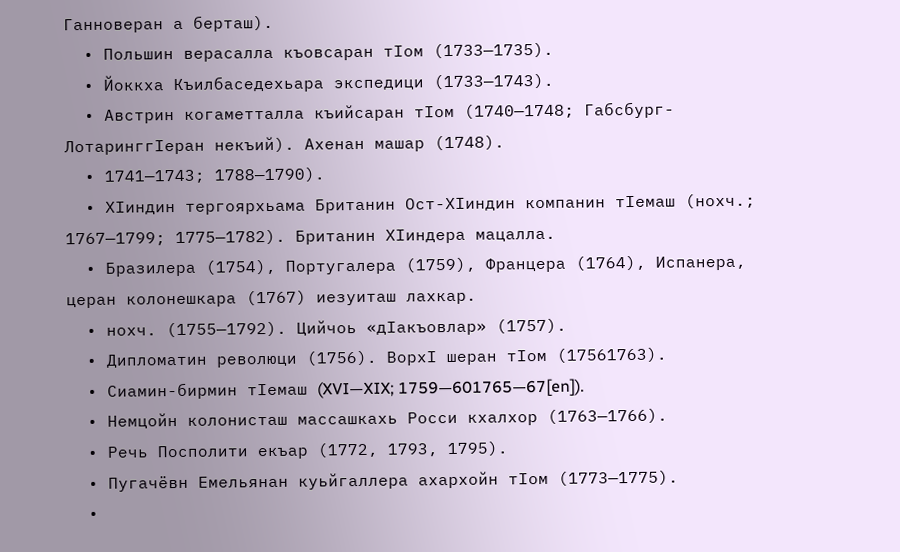Ганноверан а берташ).
  • Польшин верасалла къовсаран тӀом (1733—1735).
  • Йоккха Къилбаседехьара экспедици (1733—1743).
  • Австрин когаметталла къийсаран тӀом (1740—1748; Габсбург-ЛотаринггӀеран некъий). Ахенан машар (1748).
  • 1741—1743; 1788—1790).
  • ХӀиндин тергоярхьама Британин Ост-ХӀиндин компанин тӀемаш (нохч.; 1767—1799; 1775—1782). Британин ХӀиндера мацалла.
  • Бразилера (1754), Португалера (1759), Францера (1764), Испанера, церан колонешкара (1767) иезуиташ лахкар.
  • нохч. (1755—1792). Цийчоь «дӀакъовлар» (1757).
  • Дипломатин революци (1756). ВорхӀ шеран тӀом (17561763).
  • Сиамин-бирмин тӀемаш (XVI—XIX; 1759—601765—67[en]).
  • Немцойн колонисташ массашкахь Росси кхалхор (1763—1766).
  • Речь Посполити екъар (1772, 1793, 1795).
  • Пугачёвн Емельянан куьйгаллера ахархойн тӀом (1773—1775).
  •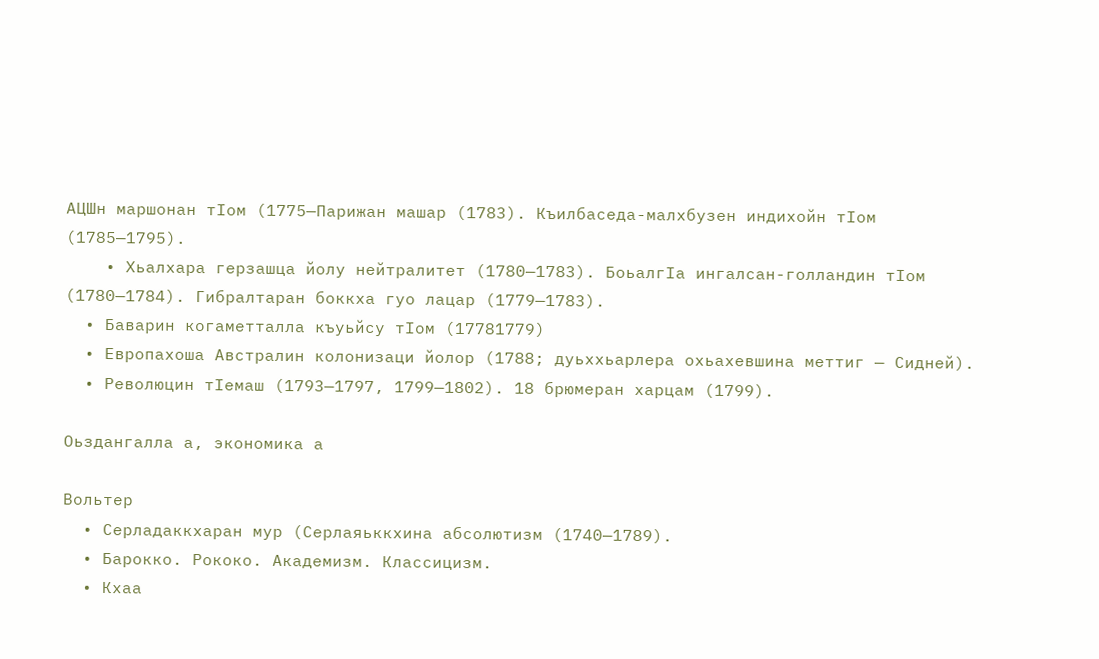АЦШн маршонан тӀом (1775—Парижан машар (1783). Къилбаседа-малхбузен индихойн тӀом (1785—1795).
    • Хьалхара герзашца йолу нейтралитет (1780—1783). БоьалгӀа ингалсан-голландин тӀом (1780—1784). Гибралтаран боккха гуо лацар (1779—1783).
  • Баварин когаметталла къуьйсу тӀом (17781779)
  • Европахоша Австралин колонизаци йолор (1788; дуьххьарлера охьахевшина меттиг — Сидней).
  • Революцин тӀемаш (1793—1797, 1799—1802). 18 брюмеран харцам (1799).

Оьздангалла а, экономика а

Вольтер
  • Серладаккхаран мур (Серлаяьккхина абсолютизм (1740—1789).
  • Барокко. Рококо. Академизм. Классицизм.
  • Кхаа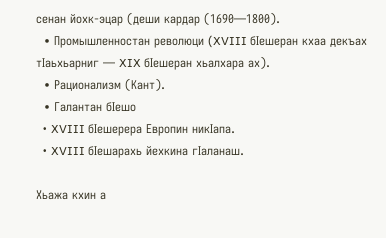сенан йохк-эцар (деши кардар (1690—1800).
  • Промышленностан революци (XVIII бӀешеран кхаа декъах тӀаьхьарниг — XIX бӀешеран хьалхара ах).
  • Рационализм (Кант).
  • Галантан бӀешо
  • XVIII бӀешерера Европин никӀапа.
  • XVIII бӀешарахь йехкина гӀаланаш.

Хьажа кхин а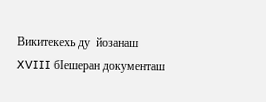Викитекехь ду  йозанаш
XVIII бӀешеран документаш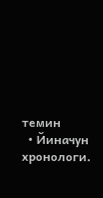темин
  • Йиначун хронологи.